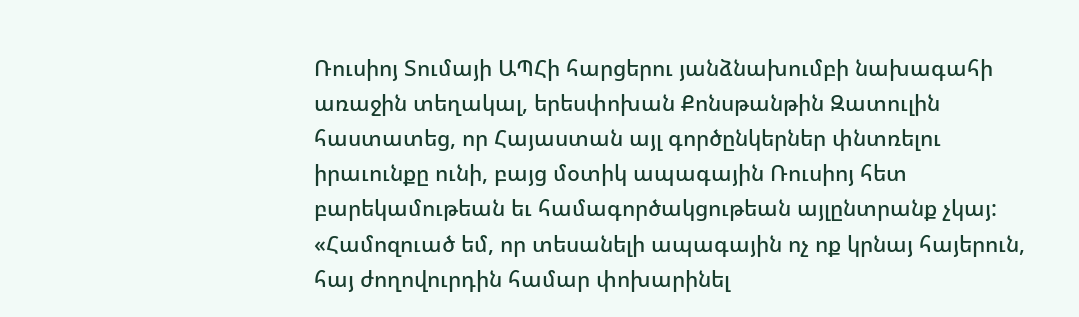Ռուսիոյ Տումայի ԱՊՀի հարցերու յանձնախումբի նախագահի առաջին տեղակալ, երեսփոխան Քոնսթանթին Զատուլին հաստատեց, որ Հայաստան այլ գործընկերներ փնտռելու իրաւունքը ունի, բայց մօտիկ ապագային Ռուսիոյ հետ բարեկամութեան եւ համագործակցութեան այլընտրանք չկայ:
«Համոզուած եմ, որ տեսանելի ապագային ոչ ոք կրնայ հայերուն, հայ ժողովուրդին համար փոխարինել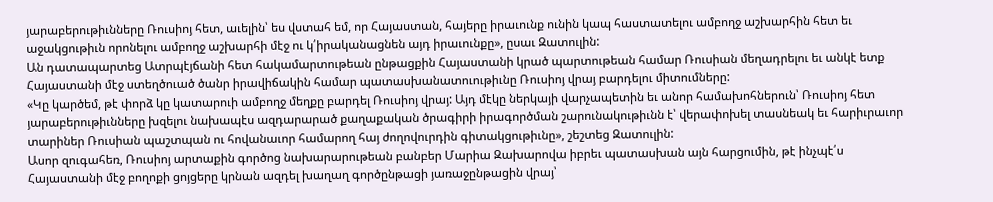յարաբերութիւնները Ռուսիոյ հետ, աւելին՝ ես վստահ եմ, որ Հայաստան, հայերը իրաւունք ունին կապ հաստատելու ամբողջ աշխարհին հետ եւ աջակցութիւն որոնելու ամբողջ աշխարհի մէջ ու կ՛իրականացնեն այդ իրաւունքը», ըսաւ Զատուլին:
Ան դատապարտեց Ատրպէյճանի հետ հակամարտութեան ընթացքին Հայաստանի կրած պարտութեան համար Ռուսիան մեղադրելու եւ անկէ ետք Հայաստանի մէջ ստեղծուած ծանր իրավիճակին համար պատասխանատուութիւնը Ռուսիոյ վրայ բարդելու միտումները:
«Կը կարծեմ, թէ փորձ կը կատարուի ամբողջ մեղքը բարդել Ռուսիոյ վրայ: Այդ մէկը ներկայի վարչապետին եւ անոր համախոհներուն՝ Ռուսիոյ հետ յարաբերութիւնները խզելու նախապէս ազդարարած քաղաքական ծրագիրի իրագործման շարունակութիւնն է՝ վերափոխել տասնեակ եւ հարիւրաւոր տարիներ Ռուսիան պաշտպան ու հովանաւոր համարող հայ ժողովուրդին գիտակցութիւնը», շեշտեց Զատուլին:
Ասոր զուգահեռ, Ռուսիոյ արտաքին գործոց նախարարութեան բանբեր Մարիա Զախարովա իբրեւ պատասխան այն հարցումին, թէ ինչպէ՛ս Հայաստանի մէջ բողոքի ցոյցերը կրնան ազդել խաղաղ գործընթացի յառաջընթացին վրայ՝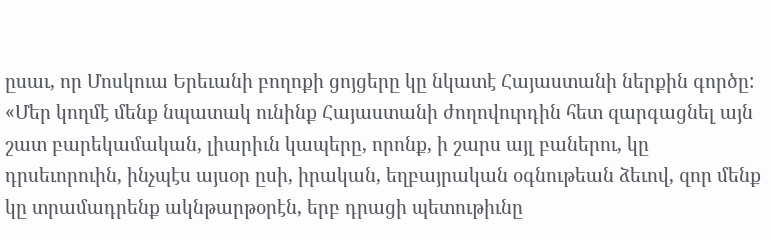ըսաւ, որ Մոսկուա Երեւանի բողոքի ցոյցերը կը նկատէ Հայաստանի ներքին գործը: «Մեր կողմէ մենք նպատակ ունինք Հայաստանի ժողովուրդին հետ զարգացնել այն շատ բարեկամական, լիարիւն կապերը, որոնք, ի շարս այլ բաներու, կը դրսեւորուին, ինչպէս այսօր ըսի, իրական, եղբայրական օգնութեան ձեւով, զոր մենք կը տրամադրենք ակնթարթօրէն, երբ դրացի պետութիւնը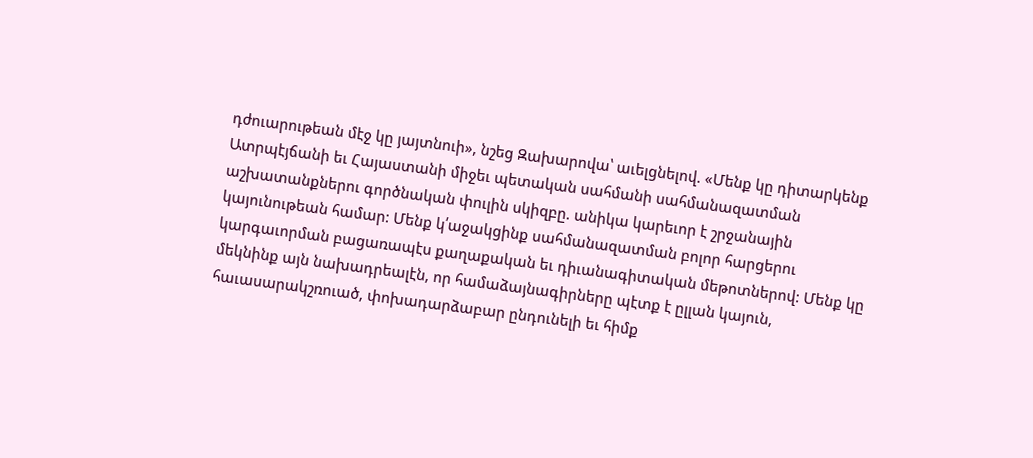դժուարութեան մէջ կը յայտնուի», նշեց Զախարովա՝ աւելցնելով. «Մենք կը դիտարկենք Ատրպէյճանի եւ Հայաստանի միջեւ պետական սահմանի սահմանազատման աշխատանքներու գործնական փուլին սկիզբը. անիկա կարեւոր է շրջանային կայունութեան համար: Մենք կ՛աջակցինք սահմանազատման բոլոր հարցերու կարգաւորման բացառապէս քաղաքական եւ դիւանագիտական մեթոտներով: Մենք կը մեկնինք այն նախադրեալէն, որ համաձայնագիրները պէտք է ըլլան կայուն, հաւասարակշռուած, փոխադարձաբար ընդունելի եւ հիմք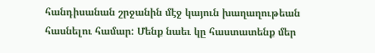հանդիսանան շրջանին մէջ կայուն խաղաղութեան հասնելու համար: Մենք նաեւ կը հաստատենք մեր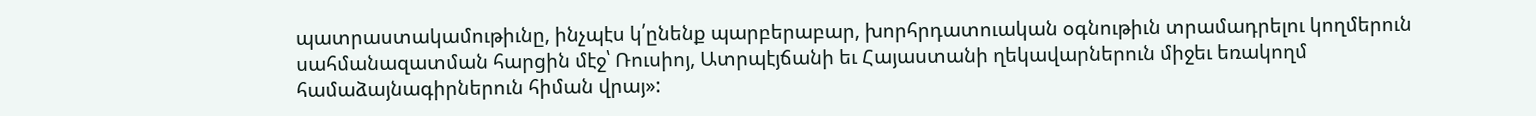պատրաստակամութիւնը, ինչպէս կ՛ընենք պարբերաբար, խորհրդատուական օգնութիւն տրամադրելու կողմերուն սահմանազատման հարցին մէջ՝ Ռուսիոյ, Ատրպէյճանի եւ Հայաստանի ղեկավարներուն միջեւ եռակողմ համաձայնագիրներուն հիման վրայ»: